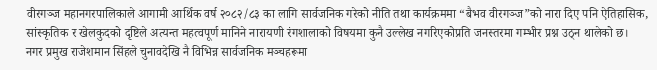वीरगञ्ज महानगरपालिकाले आगामी आर्थिक वर्ष २०८२/८३ का लागि सार्वजनिक गरेको नीति तथा कार्यक्रममा “बैभव वीरगञ्ज”को नारा दिए पनि ऐतिहासिक, सांस्कृतिक र खेलकुदको दृष्टिले अत्यन्त महत्वपूर्ण मानिने नारायणी रंगशालाको विषयमा कुनै उल्लेख नगरिएकोप्रति जनस्तरमा गम्भीर प्रश्न उठ्न थालेको छ।
नगर प्रमुख राजेशमान सिंहले चुनावदेखि नै विभिन्न सार्वजनिक मञ्चहरूमा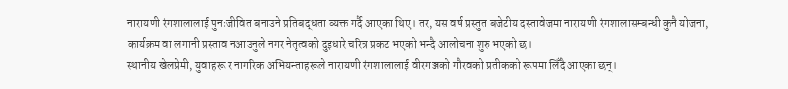नारायणी रंगशालालाई पुनःजीवित बनाउने प्रतिबद्धता व्यक्त गर्दै आएका थिए। तर, यस वर्ष प्रस्तुत बजेटीय दस्तावेजमा नारायणी रंगशालासम्बन्धी कुनै योजना, कार्यक्रम वा लगानी प्रस्ताव नआउनुले नगर नेतृत्वको दुइधारे चरित्र प्रकट भएको भन्दै आलोचना शुरु भएको छ।
स्थानीय खेलप्रेमी, युवाहरू र नागरिक अभियन्ताहरूले नारायणी रंगशालालाई वीरगञ्जको गौरवको प्रतीकको रूपमा लिँदै आएका छन्।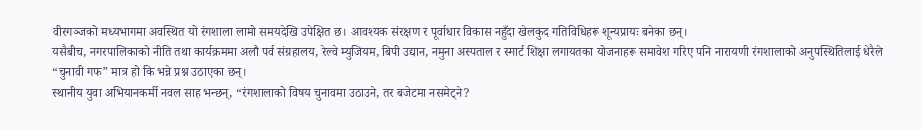वीरगञ्जको मध्यभागमा अवस्थित यो रंगशाला लामो समयदेखि उपेक्षित छ। आवश्यक संरक्षण र पूर्वाधार विकास नहुँदा खेलकुद गतिविधिहरू शून्यप्रायः बनेका छन्।
यसैबीच, नगरपालिकाको नीति तथा कार्यक्रममा अलौ पर्व संग्रहालय, रेल्वे म्युजियम, बिपी उद्यान, नमुना अस्पताल र स्मार्ट शिक्षा लगायतका योजनाहरू समावेश गरिए पनि नारायणी रंगशालाको अनुपस्थितिलाई धेरैले “चुनावी गफ” मात्र हो कि भन्ने प्रश्न उठाएका छन्।
स्थानीय युवा अभियानकर्मी नवल साह भन्छन्, “रंगशालाको विषय चुनावमा उठाउने, तर बजेटमा नसमेट्ने?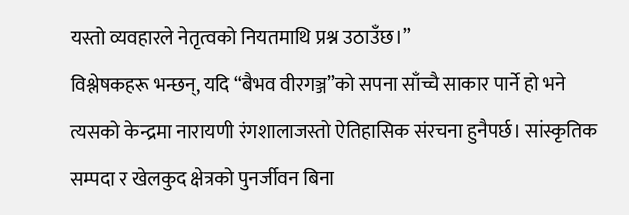यस्तो व्यवहारले नेतृत्वको नियतमाथि प्रश्न उठाउँछ।”
विश्लेषकहरू भन्छन्, यदि “बैभव वीरगञ्ज”को सपना साँच्चै साकार पार्ने हो भने त्यसको केन्द्रमा नारायणी रंगशालाजस्तो ऐतिहासिक संरचना हुनैपर्छ। सांस्कृतिक सम्पदा र खेलकुद क्षेत्रको पुनर्जीवन बिना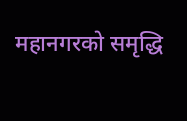महानगरको समृद्धि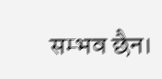सम्भव छैन।